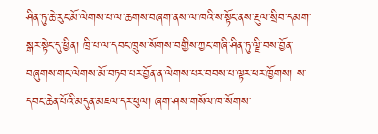ཤིན་ཏུ་ཆེ་རུང་མོ་ལེགས་པ་ལ་ཆགས་བཞག་ནས་ལ་ཁའི་ས་སྟོང་ནས་རྔུལ་སྲིབ་དམག་སྒར་སྟེང་དུ་ཕྱིན། ཁྲི་པ་ལ་དབང་ཁྲུས་སོགས་བགྱིས་ཀྱང་གཞི་ཤིན་ཏུ་ལྗི་བས་བྱོན་བཞུགས་གང་ལེགས་མོ་བཏབ་པར་བྱོན་ན་ལེགས་པར་བབས་པ་ལྟར་ཕར་ཁྱོགས། ས་དབང་ཆེན་པོའི་མདུན་མཇལ་དར་ཕུལ། ཞག་ཤས་གསོལ་ཁ་སོགས་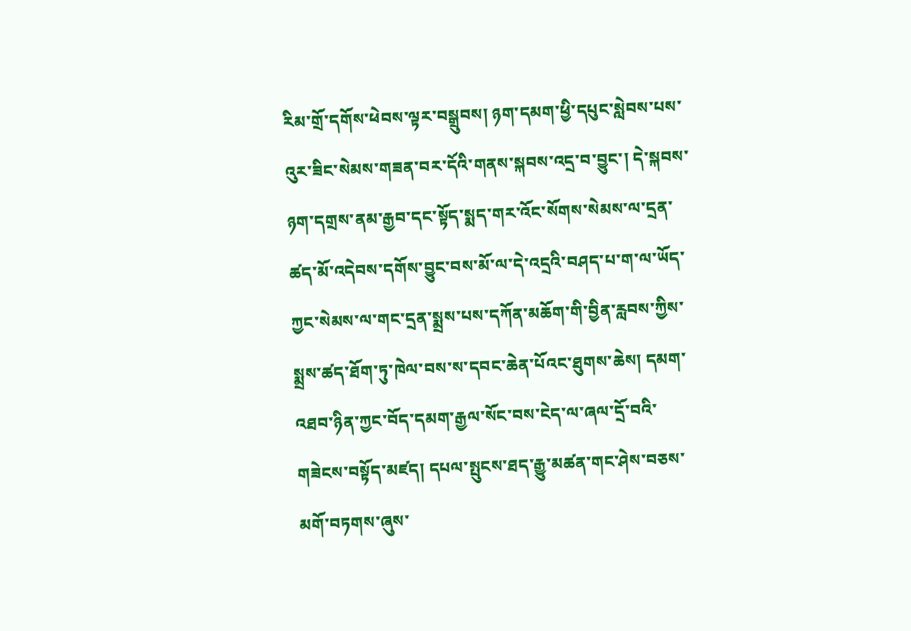རིམ་གྲོ་དགོས་ཕེབས་ལྟར་བསྒྲུབས། ཉག་དམག་ཕྱི་དཔུང་སླེབས་པས་འུར་ཟིང་སེམས་གཟན་བར་དོའི་གནས་སྐབས་འདྲ་བ་བྱུང་། དེ་སྐབས་ཉག་དགྲས་ནམ་རྒྱབ་དང་སྟོད་སྨད་གར་འོང་སོགས་སེམས་ལ་དྲན་ཚད་མོ་འདེབས་དགོས་བྱུང་བས་མོ་ལ་དེ་འདྲའི་བཤད་པ་ག་ལ་ཡོད་ཀྱང་སེམས་ལ་གང་དྲན་སྨྲས་པས་དཀོན་མཆོག་གི་བྱིན་རླབས་ཀྱིས་སྨྲས་ཚད་ཐོག་ཏུ་ཁེལ་བས་ས་དབང་ཆེན་པོའང་ཐུགས་ཆེས། དམག་འཐབ་ཉིན་ཀྱང་བོད་དམག་རྒྱལ་སོང་བས་ངེད་ལ་ཞལ་དྲོ་བའི་གཟེངས་བསྟོད་མཛད། དཔལ་སྤུངས་ཐད་རྒྱུ་མཚན་གང་ཤེས་བཅས་མགོ་བཏགས་ཞུས་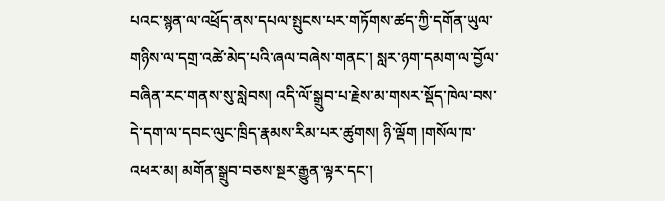པའང་སྙན་ལ་འཕྲོད་ནས་དཔལ་སྤུངས་པར་གཏོགས་ཚད་ཀྱི་དགོན་ཡུལ་གཉིས་ལ་དགྲ་འཚེ་མེད་པའི་ཞལ་བཞེས་གནང་། སླར་ཉག་དམག་ལ་བྱོལ་བཞིན་རང་གནས་སུ་སླེབས། འདི་ལོ་སྒྲུབ་པ་རྗེས་མ་གསར་སྡོད་ཁེལ་བས་དེ་དག་ལ་དབང་ལུང་ཁྲིད་རྣམས་རིམ་པར་ཚུགས། ཉི་ལྡོག །གསོལ་ཁ་འཕར་མ། མགོན་སྒྲུབ་བཅས་སྔར་རྒྱུན་ལྟར་དང་།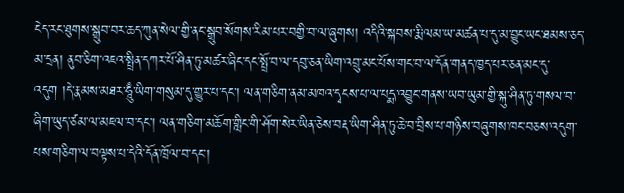ངེད་རང་ཐུགས་སྒྲུབ་བར་ཆད་ཀུན་སེལ་གྱི་ནང་སྒྲུབ་སོགས་རིམ་པར་བགྱི་བ་ལ་ཞུགས། འདིའི་སྐབས་རྨི་ལམ་ཡ་མཚན་པ་དུ་མ་བྱུང་ཡང་ཐམས་ཅད་མ་དྲན། ནུབ་ཅིག་འཇའ་སྤྲིན་དཀར་པོ་ཤིན་ཏུ་མཚར་ཞིང་དང་སྤྲོ་བ་ལ་དབུ་ཅན་ཡིག་འབྲུ་མང་པོས་གང་བ་ལ་དོན་གནད་ཁྱད་པར་ཅན་མང་དུ་འདུག །དེ་རྣམས་མཐར་ཧཱུྃ་ཡིག་གསུམ་དུ་གྱུར་པ་དང་། ལན་གཅིག་ནམ་མཁའ་དྭངས་པ་ལ་པདྨ་འབྱུང་གནས་ཡབ་ཡུམ་གྱི་སྐུ་ཤིན་ཏུ་གསལ་བ་ཞིག་ཡུད་ཙམ་ལ་མཇལ་བ་དང་། ལན་གཅིག་མཆོག་གླིང་གི་ཤོག་སེར་ཡིན་ཅེས་བརྡ་ཡིག་ཤིན་ཏུ་ཆེ་བ་བྲིས་པ་གཉིས་བཞུགས་ཁང་བཅས་འདུག་པས་གཅིག་ལ་བལྟས་པ་དེའི་དོན་ཁྲོལ་བ་དང་།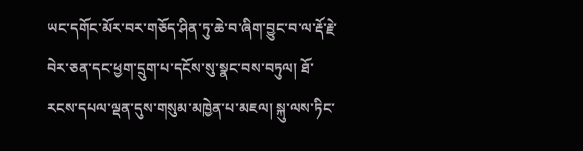ཡང་དགོང་མོར་བར་གཅོད་ཤིན་ཏུ་ཆེ་བ་ཞིག་བྱུང་བ་ལ་རྡོ་རྗེ་བེར་ཅན་དང་ཕྱག་དྲུག་པ་དངོས་སུ་སྣང་བས་བཏུལ། ཐོ་རངས་དཔལ་ལྡན་དུས་གསུམ་མཁྱེན་པ་མཇལ། སྐུ་ལས་ཏིང་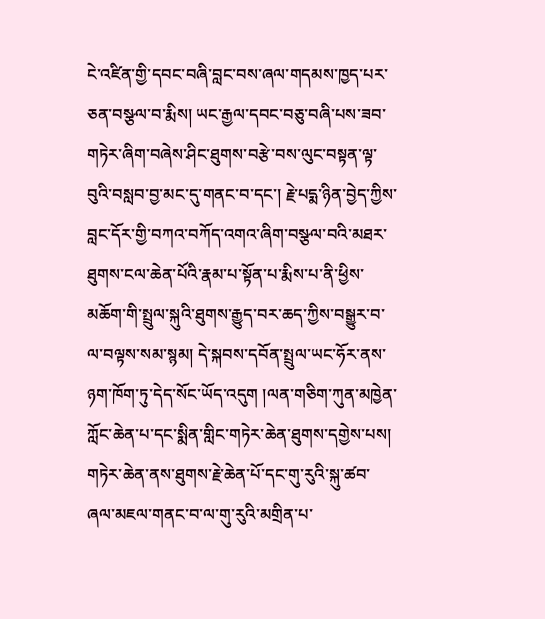ངེ་འཛིན་གྱི་དབང་བཞི་བླང་བས་ཞལ་གདམས་ཁྱད་པར་ཅན་བསྩལ་བ་རྨིས། ཡང་རྒྱལ་དབང་བཅུ་བཞི་པས་ཟབ་གཏེར་ཞིག་བཞེས་ཤིང་ཐུགས་བརྩེ་བས་ལུང་བསྟན་ལྟ་བུའི་བསླབ་བྱ་མང་དུ་གནང་བ་དང་། རྗེ་པདྨ་ཉིན་བྱེད་ཀྱིས་བླང་དོར་གྱི་བཀའ་བཀོད་འགའ་ཞིག་བསྩལ་བའི་མཐར་ཐུགས་ངལ་ཆེན་པོའི་རྣམ་པ་སྟོན་པ་རྨིས་པ་ནི་ཕྱིས་མཆོག་གི་སྤྲུལ་སྐུའི་ཐུགས་རྒྱུད་བར་ཆད་ཀྱིས་བསྒྱུར་བ་ལ་བལྟས་སམ་སྙམ། དེ་སྐབས་དབོན་སྤྲུལ་ཡང་ཧོར་ནས་ཉག་ཁོག་ཏུ་དེད་སོང་ཡོད་འདུག །ལན་གཅིག་ཀུན་མཁྱེན་ཀློང་ཆེན་པ་དང་སྨིན་གླིང་གཏེར་ཆེན་ཐུགས་དགྱེས་པས། གཏེར་ཆེན་ནས་ཐུགས་རྗེ་ཆེན་པོ་དང་གུ་རུའི་སྐུ་ཚབ་ཞལ་མཇལ་གནང་བ་ལ་གུ་རུའི་མགྲིན་པ་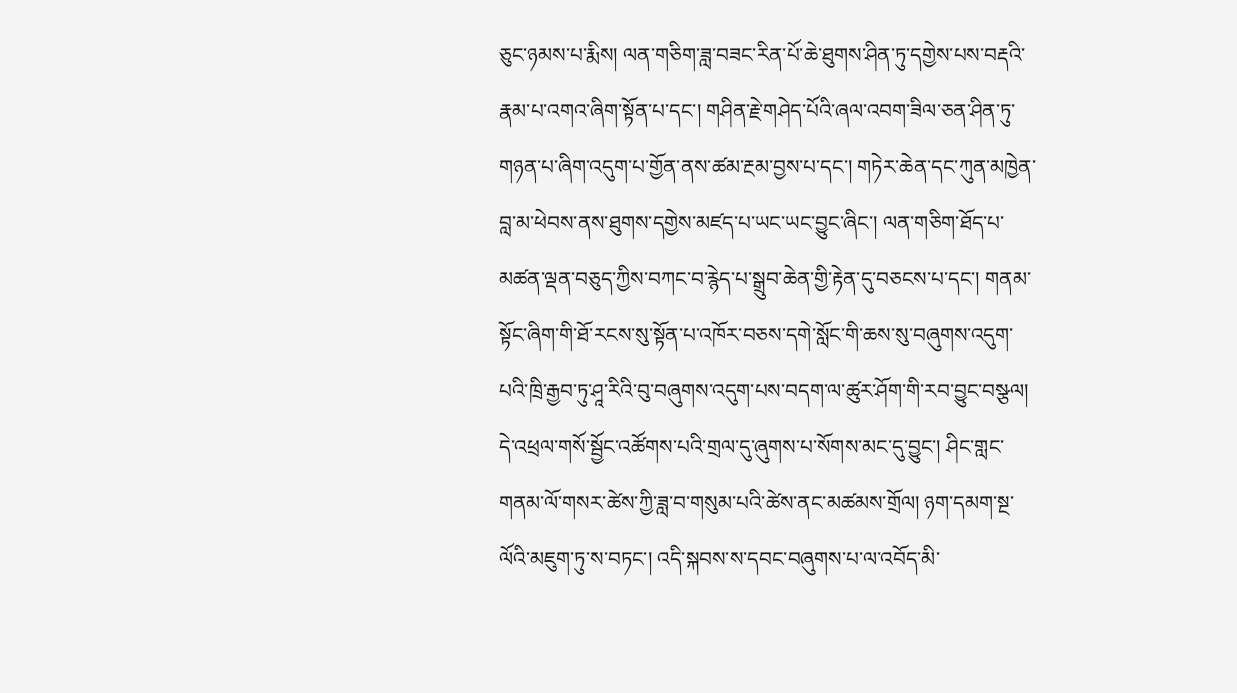ཅུང་ཉམས་པ་རྨིས། ལན་གཅིག་ཟླ་བཟང་རིན་པོ་ཆེ་ཐུགས་ཤིན་ཏུ་དགྱེས་པས་བརྡའི་རྣམ་པ་འགའ་ཞིག་སྟོན་པ་དང་། གཤིན་རྗེ་གཤེད་པོའི་ཞལ་འབག་ཟིལ་ཅན་ཤིན་ཏུ་གཉན་པ་ཞིག་འདུག་པ་གྱོན་ནས་ཚམ་རྔམ་བྱས་པ་དང་། གཏེར་ཆེན་དང་ཀུན་མཁྱེན་བླ་མ་ཕེབས་ནས་ཐུགས་དགྱེས་མཛད་པ་ཡང་ཡང་བྱུང་ཞིང་། ལན་གཅིག་ཐོད་པ་མཚན་ལྡན་བཅུད་ཀྱིས་བཀང་བ་རྙེད་པ་སྒྲུབ་ཆེན་གྱི་རྟེན་དུ་བཅངས་པ་དང་། གནམ་སྟོང་ཞིག་གི་ཐོ་རངས་སུ་སྟོན་པ་འཁོར་བཅས་དགེ་སློང་གི་ཆས་སུ་བཞུགས་འདུག་པའི་ཁྲི་རྒྱབ་ཏུ་ཤཱ་རིའི་བུ་བཞུགས་འདུག་པས་བདག་ལ་ཚུར་ཤོག་གི་རབ་བྱུང་བསྩལ། དེ་འཕྲལ་གསོ་སྦྱོང་འཚོགས་པའི་གྲལ་དུ་ཞུགས་པ་སོགས་མང་དུ་བྱུང་། ཤིང་གླང་གནམ་ལོ་གསར་ཚེས་ཀྱི་ཟླ་བ་གསུམ་པའི་ཚེས་ནང་མཚམས་གྲོལ། ཉག་དམག་སྔ་ལོའི་མཇུག་ཏུ་ས་བཏང་། འདི་སྐབས་ས་དབང་བཞུགས་པ་ལ་འབོད་མི་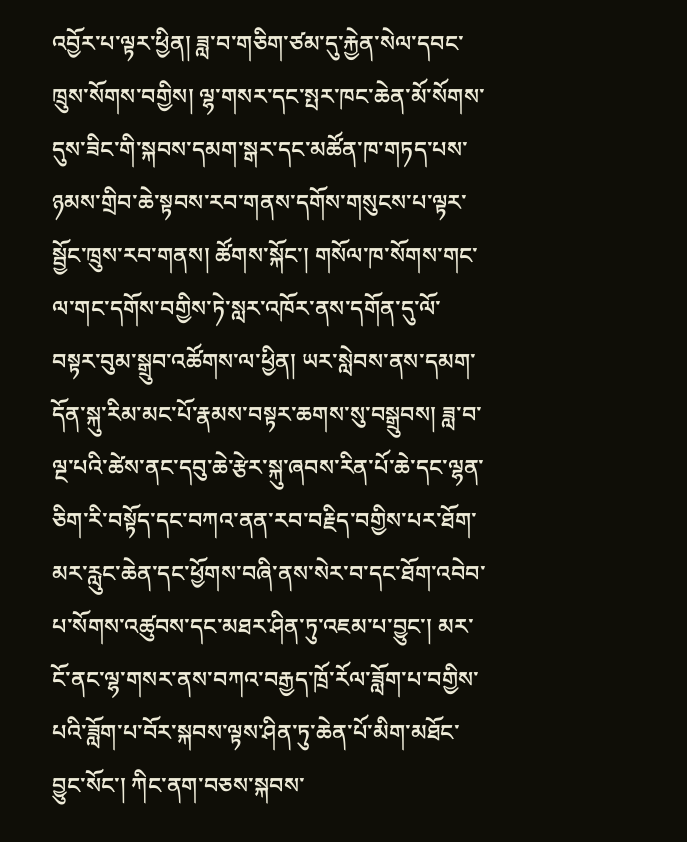འབྱོར་པ་ལྟར་ཕྱིན། ཟླ་བ་གཅིག་ཙམ་དུ་རྐྱེན་སེལ་དབང་ཁྲུས་སོགས་བགྱིས། ལྷ་གསར་དང་སྤར་ཁང་ཆེན་མོ་སོགས་དུས་ཟིང་གི་སྐབས་དམག་སྒར་དང་མཚོན་ཁ་གཏད་པས་ཉམས་གྲིབ་ཆེ་སྟབས་རབ་གནས་དགོས་གསུངས་པ་ལྟར་སྦྱོང་ཁྲུས་རབ་གནས། ཚོགས་སྐོང་། གསོལ་ཁ་སོགས་གང་ལ་གང་དགོས་བགྱིས་ཏེ་སླར་འཁོར་ནས་དགོན་དུ་ལོ་བསྟར་བུམ་སྒྲུབ་འཚོགས་ལ་ཕྱིན། ཡར་སླེབས་ནས་དམག་དོན་སྐུ་རིམ་མང་པོ་རྣམས་བསྟར་ཆགས་སུ་བསྒྲུབས། ཟླ་བ་ལྔ་པའི་ཚེས་ནང་དབུ་ཆེ་རྩེར་སྐུ་ཞབས་རིན་པོ་ཆེ་དང་ལྷན་ཅིག་རི་བསྟོད་དང་བཀའ་ནན་རབ་བརྗིད་བགྱིས་པར་ཐོག་མར་རླུང་ཆེན་དང་ཕྱོགས་བཞི་ནས་སེར་བ་དང་ཐོག་འབེབ་པ་སོགས་འཚུབས་དང་མཐར་ཤིན་ཏུ་འཇམ་པ་བྱུང་། མར་ངོ་ནང་ལྷ་གསར་ནས་བཀའ་བརྒྱད་ཁྲོ་རོལ་ཟློག་པ་བགྱིས་པའི་ཟློག་པ་བོར་སྐབས་ལྟས་ཤིན་ཏུ་ཆེན་པོ་མིག་མཐོང་བྱུང་སོང་། ཀིང་ནག་བཅས་སྐབས་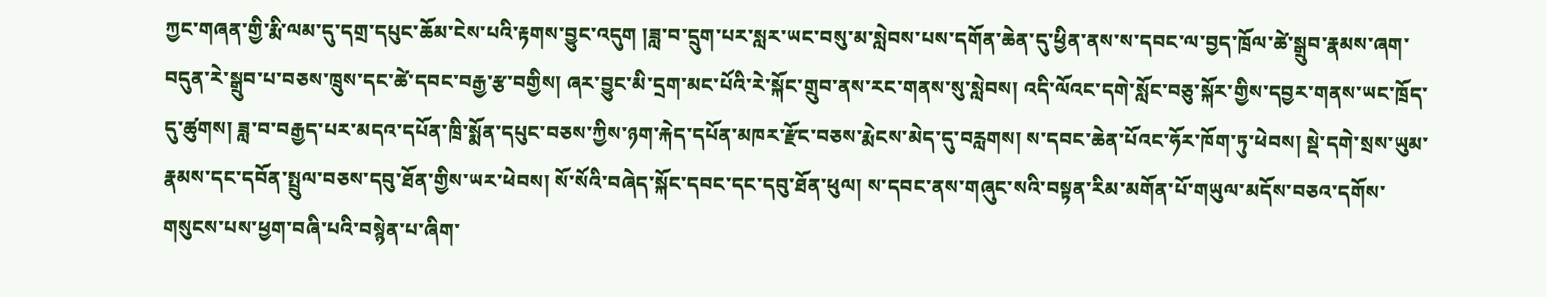ཀྱང་གཞན་གྱི་རྨི་ལམ་དུ་དགྲ་དཔུང་ཆོམ་ངེས་པའི་རྟགས་བྱུང་འདུག །ཟླ་བ་དྲུག་པར་སླར་ཡང་བསུ་མ་སླེབས་པས་དགོན་ཆེན་དུ་ཕྱིན་ནས་ས་དབང་ལ་བྱད་ཁྲོལ་ཚེ་སྒྲུབ་རྣམས་ཞག་བདུན་རེ་སྒྲུབ་པ་བཅས་ཁྲུས་དང་ཚེ་དབང་བརྒྱ་རྩ་བགྱིས། ཞར་བྱུང་མི་དྲག་མང་པོའི་རེ་སྐོང་གྲུབ་ནས་རང་གནས་སུ་སླེབས། འདི་ལོའང་དགེ་སློང་བཅུ་སྐོར་གྱིས་དབྱར་གནས་ཡང་ཁྲོད་དུ་ཚུགས། ཟླ་བ་བརྒྱད་པར་མདའ་དཔོན་ཁྲི་སྨོན་དཔུང་བཅས་ཀྱིས་ཉག་རྐེད་དཔོན་མཁར་རྫོང་བཅས་རྨེངས་མེད་དུ་བརླགས། ས་དབང་ཆེན་པོའང་ཧོར་ཁོག་ཏུ་ཕེབས། སྡེ་དགེ་སྲས་ཡུམ་རྣམས་དང་དབོན་སྤྲུལ་བཅས་དབུ་ཐོན་གྱིས་ཡར་ཕེབས། སོ་སོའི་བཞེད་སྐོང་དབང་དང་དབུ་ཐོན་ཕུལ། ས་དབང་ནས་གཞུང་སའི་བསྟན་རིམ་མགོན་པོ་གཡུལ་མདོས་བཅའ་དགོས་གསུངས་པས་ཕྱག་བཞི་པའི་བསྙེན་པ་ཞིག་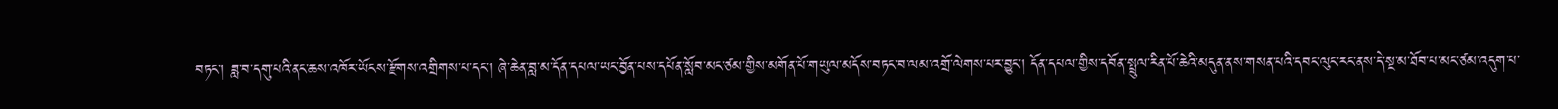བཏང་། ཟླ་བ་དགུ་པའི་ནང་ཆས་འཁོར་ཡོངས་རྫོགས་འགྲིགས་པ་དང་། ཞེ་ཆེན་བླ་མ་དོན་དཔལ་ཡང་བྱོན་པས་དཔོན་སློབ་མང་ཙམ་གྱིས་མགོན་པོ་གཡུལ་མདོས་བཏང་བ་ལམ་འགྲོ་ལེགས་པར་བྱུང་། དོན་དཔལ་གྱིས་དབོན་སྤྲུལ་རིན་པོ་ཆེའི་མདུན་ནས་གསན་པའི་དབང་ལུང་རང་ནས་དེ་སྔ་མ་ཐོབ་པ་མང་ཙམ་འདུག་པ་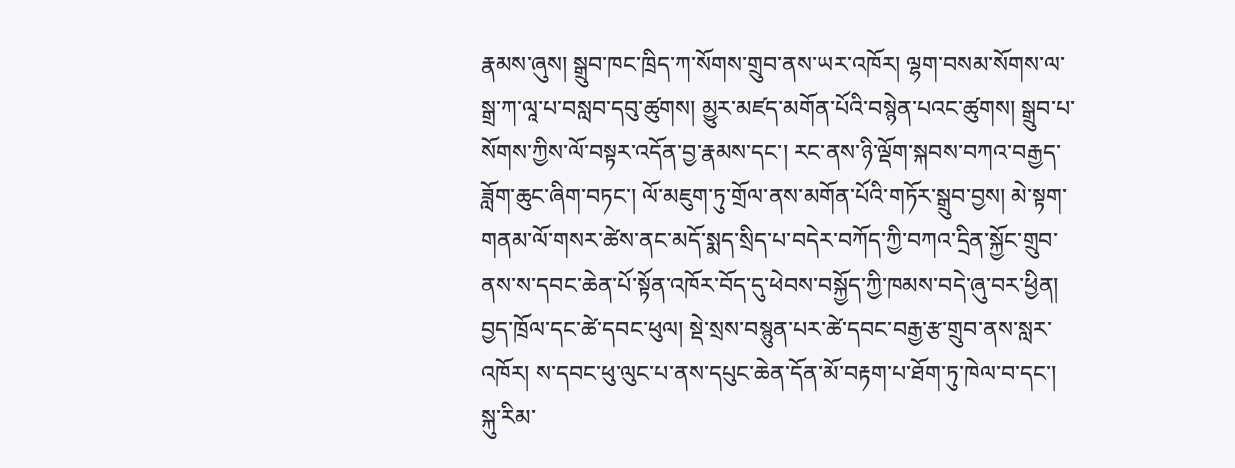རྣམས་ཞུས། སྒྲུབ་ཁང་ཁྲིད་ཀ་སོགས་གྲུབ་ནས་ཡར་འཁོར། ལྷག་བསམ་སོགས་ལ་སྒྲ་ཀ་ལཱ་པ་བསླབ་དབུ་ཚུགས། མྱུར་མཛད་མགོན་པོའི་བསྙེན་པའང་ཚུགས། སྒྲུབ་པ་སོགས་ཀྱིས་ལོ་བསྟར་འདོན་བྱ་རྣམས་དང་། རང་ནས་ཉི་ལྡོག་སྐབས་བཀའ་བརྒྱད་ཟློག་ཆུང་ཞིག་བཏང་། ལོ་མཇུག་ཏུ་གྲོལ་ནས་མགོན་པོའི་གཏོར་སྒྲུབ་བྱས། མེ་སྟག་གནམ་ལོ་གསར་ཚེས་ནང་མདོ་སྨད་སྲིད་པ་བདེར་བཀོད་ཀྱི་བཀའ་དྲིན་སྐྱོང་གྲུབ་ནས་ས་དབང་ཆེན་པོ་སྟོན་འཁོར་བོད་དུ་ཕེབས་བསྐྱོད་ཀྱི་ཁམས་བདེ་ཞུ་བར་ཕྱིན། བྱད་ཁྲོལ་དང་ཚེ་དབང་ཕུལ། སྡེ་སྲས་བསྙུན་པར་ཚེ་དབང་བརྒྱ་རྩ་གྲུབ་ནས་སླར་འཁོར། ས་དབང་ཕུ་ལུང་པ་ནས་དཔུང་ཆེན་དོན་མོ་བརྟག་པ་ཐོག་ཏུ་ཁེལ་བ་དང་། སྐུ་རིམ་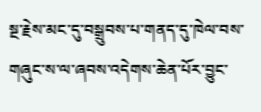སྔ་རྗེས་མང་དུ་བསྒྲུབས་པ་གནད་དུ་ཁེལ་བས་གཞུང་ས་ལ་ཞབས་འདེགས་ཆེན་པོར་བྱུང་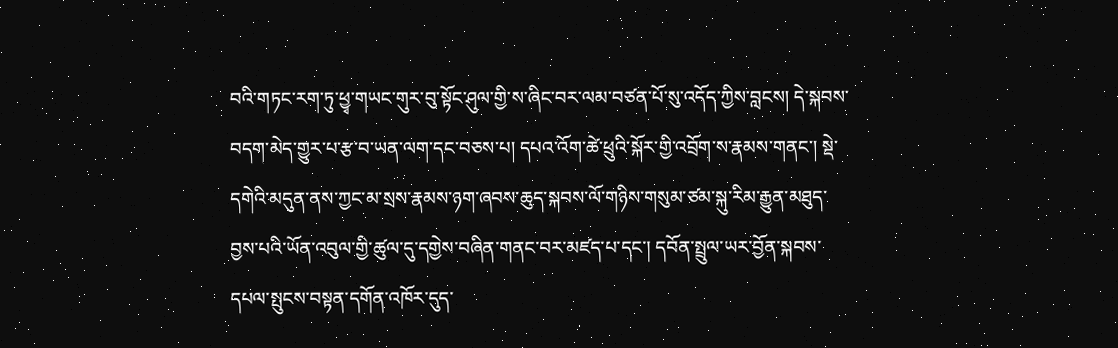བའི་གཏང་རག་ཏུ་ཕྱྭ་གཡང་གུར་བུ་སྟོང་ཤུལ་གྱི་ས་ཞིང་བར་ལམ་བཙན་པོ་སུ་འདོད་ཀྱིས་བླངས། དེ་སྐབས་བདག་མེད་གྱུར་པ་རྩ་བ་ཡན་ལག་དང་བཅས་པ། དཔའ་འོག་ཚེ་ཕྲུའི་སྐོར་གྱི་འབྲོག་ས་རྣམས་གནང་། སྡེ་དགེའི་མདུན་ནས་ཀྱང་མ་སྲས་རྣམས་ཉག་ཞབས་ཆུད་སྐབས་ལོ་གཉིས་གསུམ་ཙམ་སྐུ་རིམ་རྒྱུན་མཐུད་བྱས་པའི་ཡོན་འབུལ་གྱི་ཚུལ་དུ་དགྱེས་བཞིན་གནང་བར་མཛད་པ་དང་། དབོན་སྤྲུལ་ཡར་བྱོན་སྐབས་དཔལ་སྤུངས་བསྟན་དགོན་འཁོར་དུད་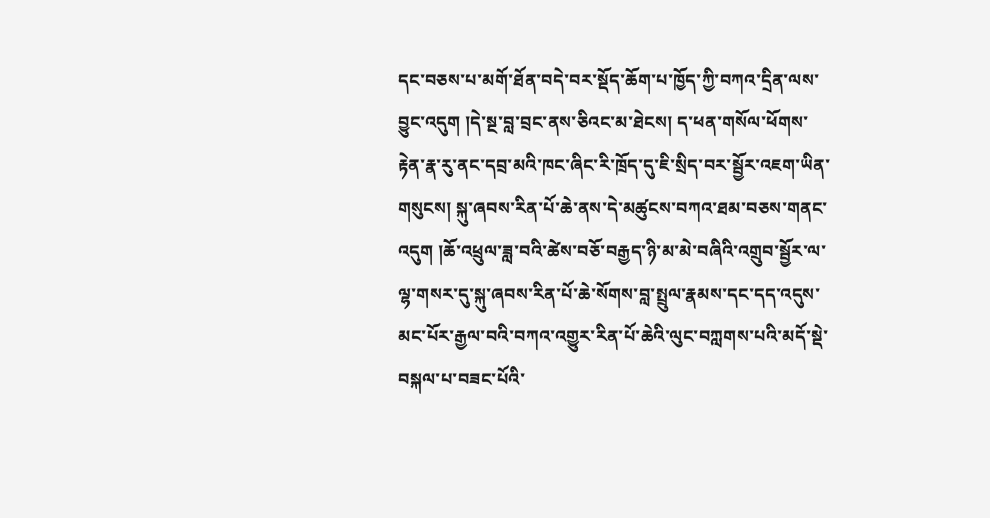དང་བཅས་པ་མགོ་ཐོན་བདེ་བར་སྡོད་ཆོག་པ་ཁྱོད་ཀྱི་བཀའ་དྲིན་ལས་བྱུང་འདུག །དེ་སྔ་བླ་བྲང་ནས་ཅིའང་མ་ཐེངས། ད་ཕན་གསོལ་ཕོགས་རྟེན་རྣ་རུ་ནང་དབྲ་མའི་ཁང་ཞིང་རི་ཁྲོད་དུ་ཇི་སྲིད་བར་སྦྱོར་འཇག་ཡིན་གསུངས། སྐུ་ཞབས་རིན་པོ་ཆེ་ནས་དེ་མཚུངས་བཀའ་ཐམ་བཅས་གནང་འདུག །ཆོ་འཕྲུལ་ཟླ་བའི་ཚེས་བཅོ་བརྒྱད་ཉི་མ་མེ་བཞིའི་འགྲུབ་སྦྱོར་ལ་ལྷ་གསར་དུ་སྐུ་ཞབས་རིན་པོ་ཆེ་སོགས་བླ་སྤྲུལ་རྣམས་དང་དད་འདུས་མང་པོར་རྒྱལ་བའི་བཀའ་འགྱུར་རིན་པོ་ཆེའི་ལུང་བཀླགས་པའི་མདོ་སྡེ་བསྐལ་པ་བཟང་པོའི་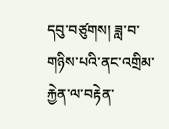དབུ་བཙུགས། ཟླ་བ་གཉིས་པའི་ནང་འགྲིམ་རྐྱེན་ལ་བརྟེན་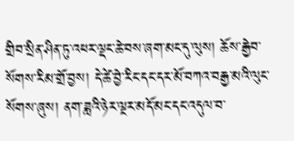གྲིབ་སྲིན་ཤིན་ཏུ་འཕར་ལྡང་ཆེ་བས་ཞག་མང་དུ་ལུས། ཆོས་རྒྱེབ་སོགས་རིམ་གྲོ་བྱས། དེ་ཚེ་བྱེ་རིང་དང་དར་མོ་བཀའ་བརྒྱ་མའི་ལུང་སོགས་ཞུས། ནག་ཟླའི་ཉེར་ལྔར་མདོ་མང་དང་འདུལ་བ་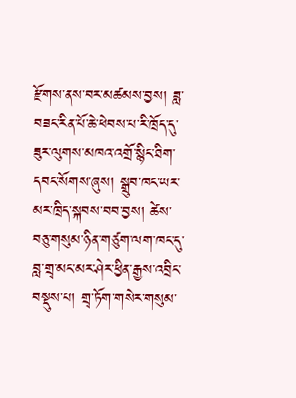རྫོགས་ནས་བར་མཚམས་བྱས། ཟླ་བཟང་རིན་པོ་ཆེ་ཕེབས་པ་རི་ཁྲོད་དུ་ཟུར་ལུགས་མཁའ་འགྲོ་སྙིང་ཐིག་དབང་སོགས་ཞུས། སྒྲུབ་ཁང་ཡར་མར་ཁྲིད་སྐབས་བབ་བྱས། ཚེས་བཅུ་གསུམ་ཉིན་གཙུག་ལག་ཁང་དུ་བླ་གྲྭ་མང་མར་ཤེར་ཕྱིན་རྒྱས་འབྲིང་བསྡུས་པ། གྲྭ་ཏོག་གསེར་གསུམ་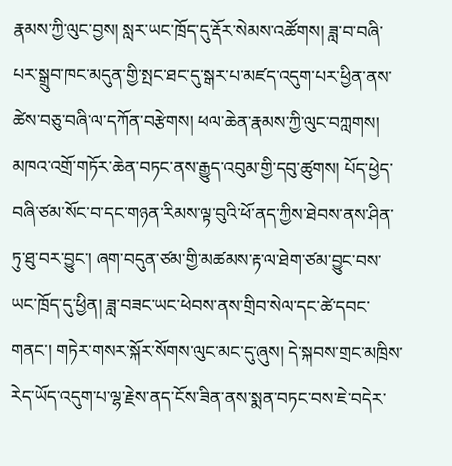རྣམས་ཀྱི་ལུང་བྱས། སླར་ཡང་ཁྲོད་དུ་རྡོར་སེམས་འཚོགས། ཟླ་བ་བཞི་པར་སྒྲུབ་ཁང་མདུན་གྱི་སྤང་ཐང་དུ་སྒར་པ་མཛད་འདུག་པར་ཕྱིན་ནས་ཚེས་བཅུ་བཞི་ལ་དཀོན་བརྩེགས། ཕལ་ཆེན་རྣམས་ཀྱི་ལུང་བཀླགས། མཁའ་འགྲོ་གཏོར་ཆེན་བཏང་ནས་རྒྱུད་འབུམ་གྱི་དབུ་ཚུགས། པོད་ཕྱེད་བཞི་ཙམ་སོང་བ་དང་གཉན་རིམས་ལྟ་བུའི་ཕོ་ནད་ཀྱིས་ཐེབས་ནས་ཤིན་ཏུ་ཐུ་བར་བྱུང་། ཞག་བདུན་ཙམ་གྱི་མཚམས་རྟ་ལ་ཐེག་ཙམ་བྱུང་བས་ཡང་ཁྲོད་དུ་ཕྱིན། ཟླ་བཟང་ཡང་ཕེབས་ནས་གྲིབ་སེལ་དང་ཚེ་དབང་གནང་། གཏེར་གསར་སྐོར་སོགས་ལུང་མང་དུ་ཞུས། དེ་སྐབས་གྲང་མཁྲིས་རེད་ཡོད་འདུག་པ་ལྷ་རྗེས་ནད་ངོས་ཟིན་ནས་སྨན་བཏང་བས་ཇེ་བདེར་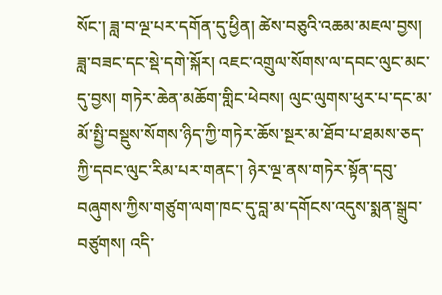སོང་། ཟླ་བ་ལྔ་པར་དགོན་དུ་ཕྱིན། ཚེས་བཅུའི་འཆམ་མཇལ་བྱས། ཟླ་བཟང་དང་སྡེ་དགེ་སྐོར། འཇང་འགྲུལ་སོགས་ལ་དབང་ལུང་མང་དུ་བྱས། གཏེར་ཆེན་མཆོག་གླིང་ཕེབས། ལུང་ལུགས་ཕུར་པ་དང་མ་མོ་སྤྱི་བསྡུས་སོགས་ཉིད་ཀྱི་གཏེར་ཆོས་སྔར་མ་ཐོབ་པ་ཐམས་ཅད་ཀྱི་དབང་ལུང་རིམ་པར་གནང་། ཉེར་ལྔ་ནས་གཏེར་སྟོན་དབུ་བཞུགས་ཀྱིས་གཙུག་ལག་ཁང་དུ་བླ་མ་དགོངས་འདུས་སྨན་སྒྲུབ་བཙུགས། འདི་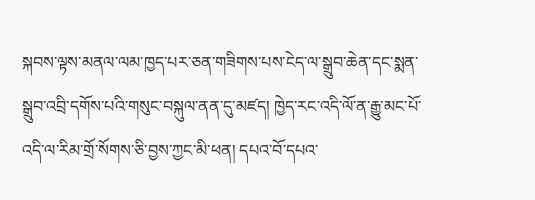སྐབས་ལྟས་མནལ་ལམ་ཁྱད་པར་ཅན་གཟིགས་པས་ངེད་ལ་སྒྲུབ་ཆེན་དང་སྨན་སྒྲུབ་འབྲི་དགོས་པའི་གསུང་བསྐུལ་ནན་དུ་མཛད། ཁྱེད་རང་འདི་ལོ་ན་རྒྱུ་མང་པོ་འདི་ལ་རིམ་གྲོ་སོགས་ཅི་བྱས་ཀྱང་མི་ཕན། དཔའ་བོ་དཔའ་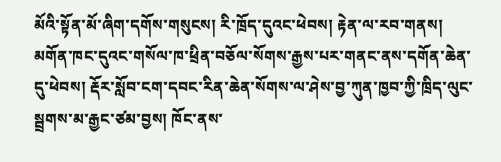མོའི་སྟོན་མོ་ཞིག་དགོས་གསུངས། རི་ཁྲོད་དུའང་ཕེབས། རྟེན་ལ་རབ་གནས། མགོན་ཁང་དུའང་གསོལ་ཁ་ཕྲིན་བཅོལ་སོགས་རྒྱས་པར་གནང་ནས་དགོན་ཆེན་དུ་ཕེབས། རྡོར་སློབ་ངག་དབང་རིན་ཆེན་སོགས་ལ་ཤེས་བྱ་ཀུན་ཁྱབ་ཀྱི་ཁྲིད་ལུང་སྦྲགས་མ་རྒྱང་ཙམ་བྱས། ཁོང་ནས་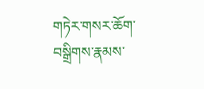གཏེར་གསར་ཆོག་བསྒྲིགས་རྣམས་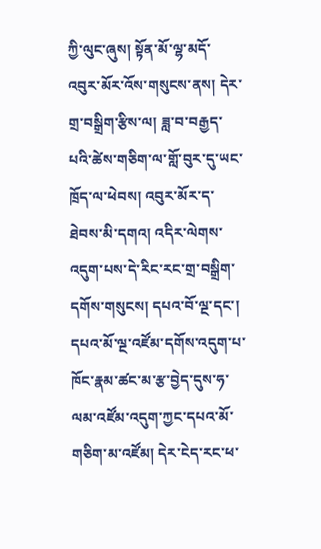ཀྱི་ལུང་ཞུས། སྟོན་མོ་ལྷ་མདོ་འབུར་མོར་འོས་གསུངས་ནས། དེར་གྲ་བསྒྲིག་རྩིས་ལ། ཟླ་བ་བརྒྱད་པའི་ཚེས་གཅིག་ལ་གློ་བུར་དུ་ཡང་ཁྲོད་ལ་ཕེབས། འབུར་མོར་ད་ཐེབས་མི་དགའ། འདིར་ལེགས་འདུག་པས་དེ་རིང་རང་གྲ་བསྒྲིག་དགོས་གསུངས། དཔའ་བོ་ལྔ་དང་། དཔའ་མོ་ལྔ་འཛོམ་དགོས་འདུག་པ་ཁོང་རྣམ་ཚང་མ་རྩ་བྱེད་དུས་ཧ་ལམ་འཛོམ་འདུག་ཀྱང་དཔའ་མོ་གཅིག་མ་འཛོམ། དེར་ངེད་རང་ཕ་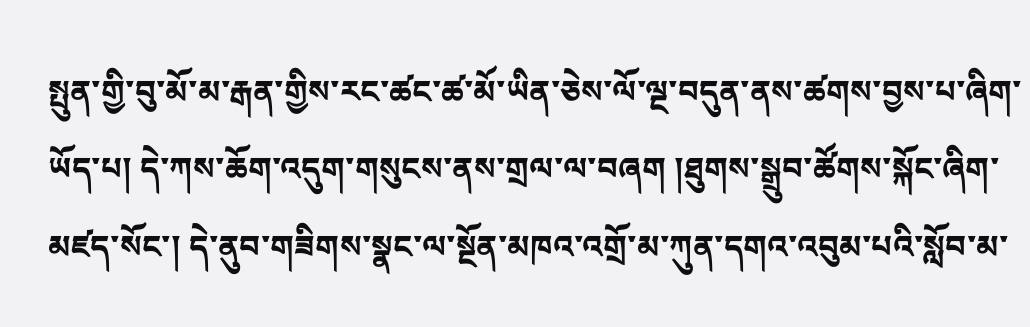སྤུན་གྱི་བུ་མོ་མ་རྒན་གྱིས་རང་ཚང་ཚ་མོ་ཡིན་ཅེས་ལོ་ལྔ་བདུན་ནས་ཚགས་བྱས་པ་ཞིག་ཡོད་པ། དེ་ཀས་ཆོག་འདུག་གསུངས་ནས་གྲལ་ལ་བཞག །ཐུགས་སྒྲུབ་ཚོགས་སྐོང་ཞིག་མཛད་སོང་། དེ་ནུབ་གཟིགས་སྣང་ལ་སྔོན་མཁའ་འགྲོ་མ་ཀུན་དགའ་འབུམ་པའི་སློབ་མ་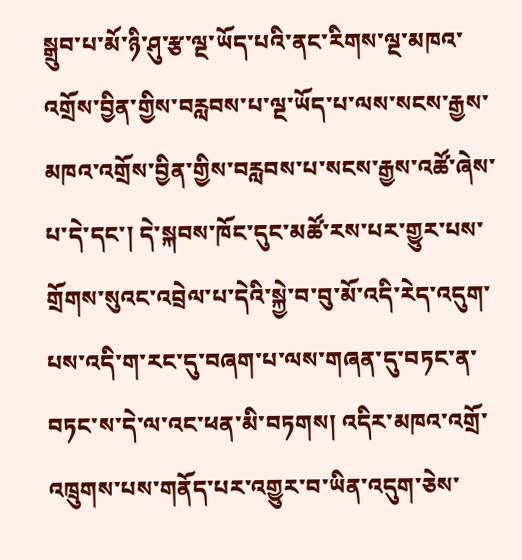སྒྲུབ་པ་མོ་ཉི་ཤུ་རྩ་ལྔ་ཡོད་པའི་ནང་རིགས་ལྔ་མཁའ་འགྲོས་བྱིན་གྱིས་བརླབས་པ་ལྔ་ཡོད་པ་ལས་སངས་རྒྱས་མཁའ་འགྲོས་བྱིན་གྱིས་བརླབས་པ་སངས་རྒྱས་འཚོ་ཞེས་པ་དེ་དང་། དེ་སྐབས་ཁོང་དུང་མཚོ་རས་པར་གྱུར་པས་གྲོགས་སུའང་འབྲེལ་པ་དེའི་སྐྱེ་བ་བུ་མོ་འདི་རེད་འདུག་པས་འདི་ག་རང་དུ་བཞག་པ་ལས་གཞན་དུ་བཏང་ན་བཏང་ས་དེ་ལ་འང་ཕན་མི་བཏགས། འདིར་མཁའ་འགྲོ་འཁྲུགས་པས་གནོད་པར་འགྱུར་བ་ཡིན་འདུག་ཅེས་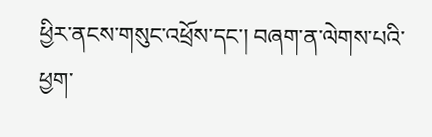ཕྱིར་ནངས་གསུང་འཕྲོས་དང་། བཞག་ན་ལེགས་པའི་ཕྱག་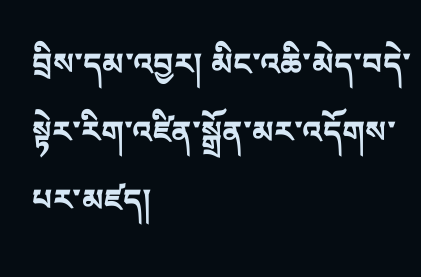བྲིས་དམ་འབྱར། མིང་འཆི་མེད་བདེ་སྟེར་རིག་འཛིན་སྒྲོན་མར་འདོགས་པར་མཛད།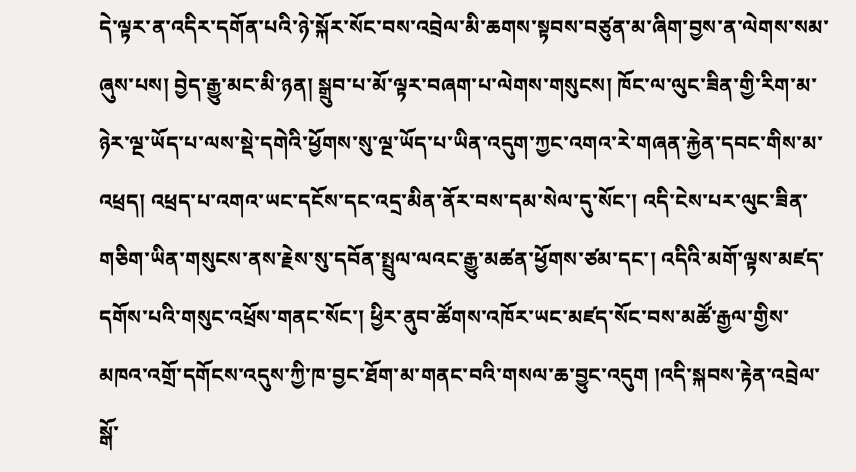དེ་ལྟར་ན་འདིར་དགོན་པའི་ཉེ་སྐོར་སོང་བས་འབྲེལ་མི་ཆགས་སྟབས་བཙུན་མ་ཞིག་བྱས་ན་ལེགས་སམ་ཞུས་པས། བྱེད་རྒྱུ་མང་མི་ཉན། སྒྲུབ་པ་མོ་ལྟར་བཞག་པ་ལེགས་གསུངས། ཁོང་ལ་ལུང་ཟིན་གྱི་རིག་མ་ཉེར་ལྔ་ཡོད་པ་ལས་སྡེ་དགེའི་ཕྱོགས་སུ་ལྔ་ཡོད་པ་ཡིན་འདུག་ཀྱང་འགའ་རེ་གཞན་རྐྱེན་དབང་གིས་མ་འཕྲད། འཕྲད་པ་འགའ་ཡང་དངོས་དང་འདྲ་མིན་ནོར་བས་དམ་སེལ་དུ་སོང་། འདི་ངེས་པར་ལུང་ཟིན་གཅིག་ཡིན་གསུངས་ནས་རྗེས་སུ་དབོན་སྤྲུལ་ལའང་རྒྱུ་མཚན་ཕྱོགས་ཙམ་དང་། འདིའི་མགོ་ལྟས་མཛད་དགོས་པའི་གསུང་འཕྲོས་གནང་སོང་། ཕྱིར་ནུབ་ཚོགས་འཁོར་ཡང་མཛད་སོང་བས་མཚོ་རྒྱལ་གྱིས་མཁའ་འགྲོ་དགོངས་འདུས་ཀྱི་ཁ་བྱང་ཐོག་མ་གནང་བའི་གསལ་ཆ་བྱུང་འདུག །འདི་སྐབས་རྟེན་འབྲེལ་སྒོ་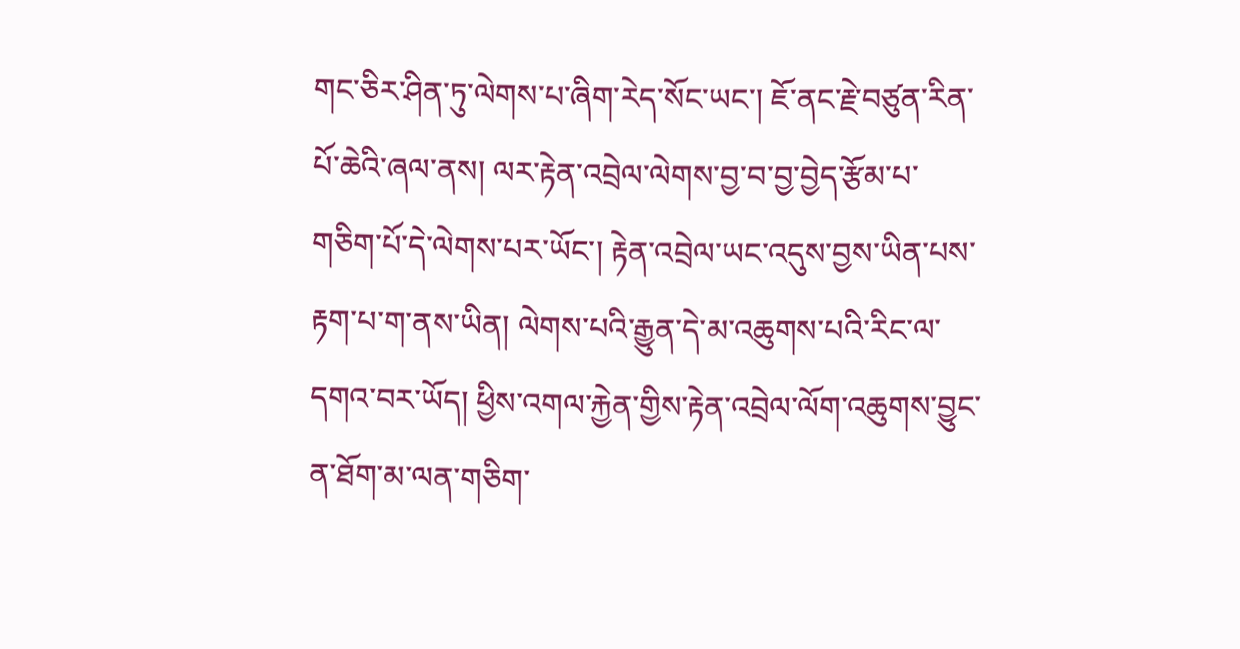གང་ཅིར་ཤིན་ཏུ་ལེགས་པ་ཞིག་རེད་སོང་ཡང་། ཇོ་ནང་རྗེ་བཙུན་རིན་པོ་ཆེའི་ཞལ་ནས། ལར་རྟེན་འབྲེལ་ལེགས་བྱ་བ་བྱ་བྱེད་རྩོམ་པ་གཅིག་པོ་དེ་ལེགས་པར་ཡོང་། རྟེན་འབྲེལ་ཡང་འདུས་བྱས་ཡིན་པས་རྟག་པ་ག་ནས་ཡིན། ལེགས་པའི་རྒྱུན་དེ་མ་འཆུགས་པའི་རིང་ལ་དགའ་བར་ཡོད། ཕྱིས་འགལ་རྐྱེན་གྱིས་རྟེན་འབྲེལ་ལོག་འཆུགས་བྱུང་ན་ཐོག་མ་ལན་གཅིག་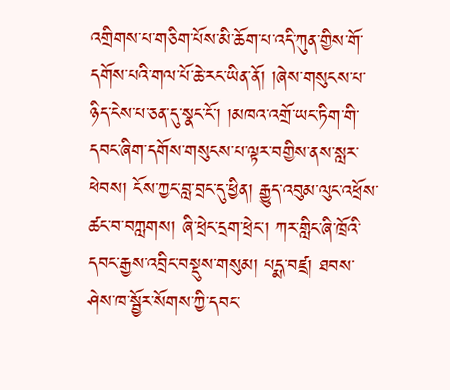འགྲིགས་པ་གཅིག་པོས་མི་ཆོག་པ་འདི་ཀུན་གྱིས་གོ་དགོས་པའི་གལ་པོ་ཆེ་རང་ཡིན་ནོ། །ཞེས་གསུངས་པ་ཉིད་ངེས་པ་ཅན་དུ་སྣང་ངོ་། །མཁའ་འགྲོ་ཡང་ཏིག་གི་དབང་ཞིག་དགོས་གསུངས་པ་ལྟར་བགྱིས་ནས་སླར་ཕེབས། ངོས་ཀྱང་བླ་བྲང་དུ་ཕྱིན། རྒྱུད་འབུམ་ལུང་འཕྲོས་ཚང་བ་བཀླགས། ཞི་ཕྲེང་དྲག་ཕྲེང་། ཀར་གླིང་ཞི་ཁྲོའི་དབང་རྒྱས་འབྲིང་བསྡུས་གསུམ། པདྨ་བཛྲ། ཐབས་ཤེས་ཁ་སྦྱོར་སོགས་ཀྱི་དབང་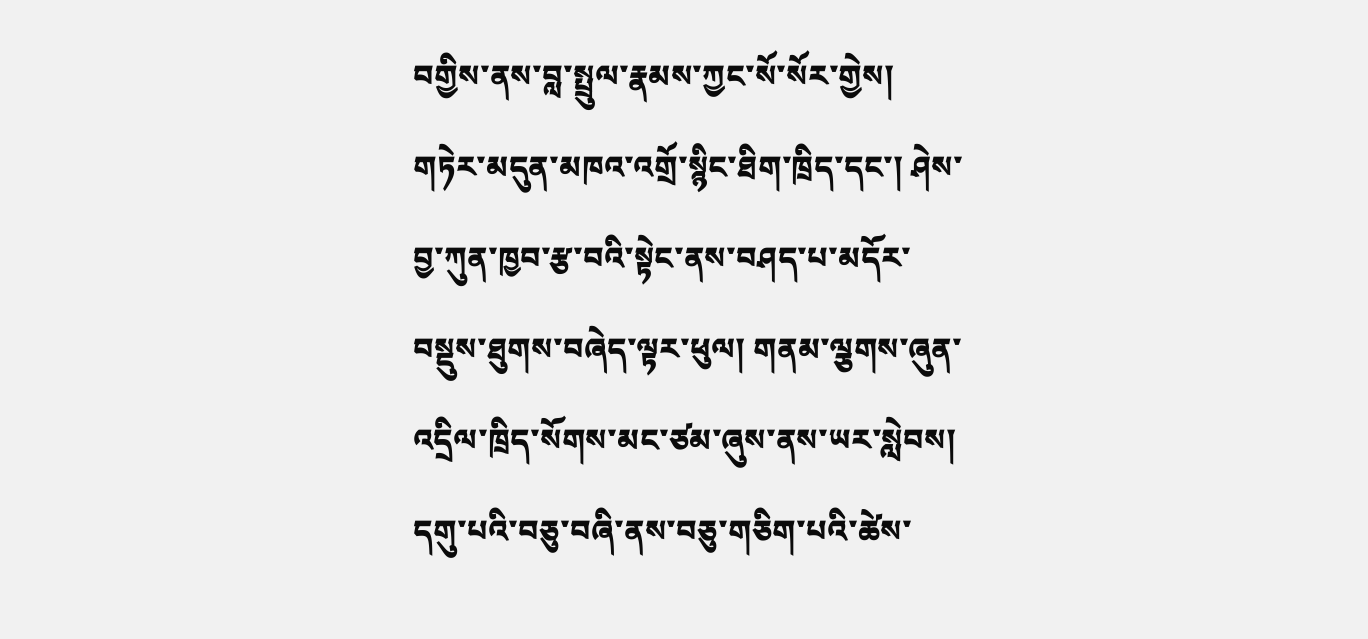བགྱིས་ནས་བླ་སྤྲུལ་རྣམས་ཀྱང་སོ་སོར་གྱེས། གཏེར་མདུན་མཁའ་འགྲོ་སྙིང་ཐིག་ཁྲིད་དང་། ཤེས་བྱ་ཀུན་ཁྱབ་རྩ་བའི་སྟེང་ནས་བཤད་པ་མདོར་བསྡུས་ཐུགས་བཞེད་ལྟར་ཕུལ། གནམ་ལྕགས་ཞུན་འདྲིལ་ཁྲིད་སོགས་མང་ཙམ་ཞུས་ནས་ཡར་སླེབས། དགུ་པའི་བཅུ་བཞི་ནས་བཅུ་གཅིག་པའི་ཚེས་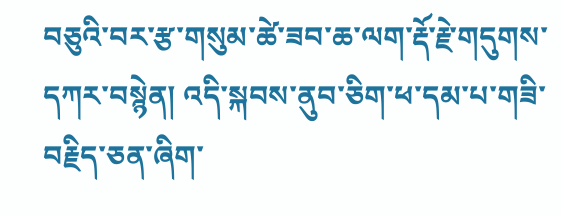བཅུའི་བར་རྩ་གསུམ་ཚེ་ཟབ་ཆ་ལག་རྡོ་རྗེ་གདུགས་དཀར་བསྙེན། འདི་སྐབས་ནུབ་ཅིག་ཕ་དམ་པ་གཟི་བརྗིད་ཅན་ཞིག་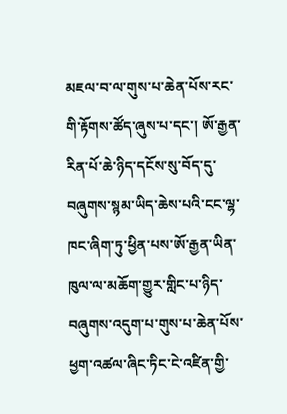མཇལ་བ་ལ་གུས་པ་ཆེན་པོས་རང་གི་རྟོགས་ཚོད་ཞུས་པ་དང་། ཨོ་རྒྱན་རིན་པོ་ཆེ་ཉིད་དངོས་སུ་བོད་དུ་བཞུགས་སྙམ་ཡིད་ཆེས་པའི་ངང་ལྷ་ཁང་ཞིག་ཏུ་ཕྱིན་པས་ཨོ་རྒྱན་ཡིན་ཁུལ་ལ་མཆོག་གྱུར་གླིང་པ་ཉིད་བཞུགས་འདུག་པ་གུས་པ་ཆེན་པོས་ཕྱག་འཚལ་ཞིང་ཏིང་ངེ་འཛིན་གྱི་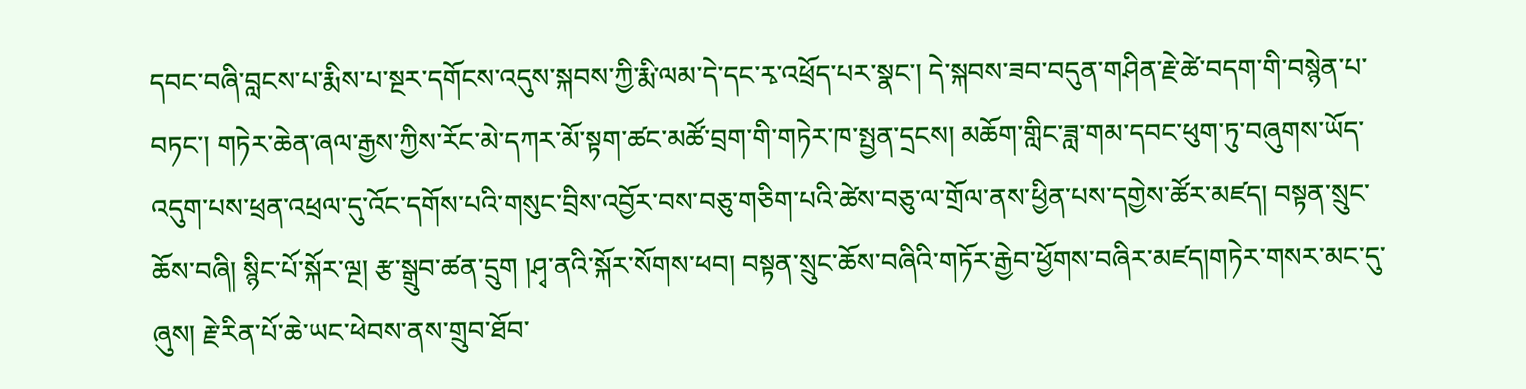དབང་བཞི་བླངས་པ་རྨིས་པ་སྔར་དགོངས་འདུས་སྐབས་ཀྱི་རྨི་ལམ་དེ་དང་རྭ་འཕྲོད་པར་སྣང་། དེ་སྐབས་ཟབ་བདུན་གཤིན་རྗེ་ཚེ་བདག་གི་བསྙེན་པ་བཏང་། གཏེར་ཆེན་ཞལ་རྒྱས་ཀྱིས་རོང་མེ་དཀར་མོ་སྟག་ཚང་མཚོ་བྲག་གི་གཏེར་ཁ་སྤྱན་དྲངས། མཆོག་གླིང་ཟླ་གམ་དབང་ཕུག་ཏུ་བཞུགས་ཡོད་འདུག་པས་ཕྲན་འཕྲལ་དུ་འོང་དགོས་པའི་གསུང་བྲིས་འབྱོར་བས་བཅུ་གཅིག་པའི་ཚེས་བཅུ་ལ་གྲོལ་ནས་ཕྱིན་པས་དགྱེས་ཚོར་མཛད། བསྟན་སྲུང་ཆོས་བཞི། སྙིང་པོ་སྐོར་ལྔ། རྩ་སྒྲུབ་ཚན་དྲུག །ཤྭ་ནའི་སྐོར་སོགས་ཕབ། བསྟན་སྲུང་ཆོས་བཞིའི་གཏོར་རྒྱེབ་ཕྱོགས་བཞིར་མཛད།གཏེར་གསར་མང་དུ་ཞུས། རྗེ་རིན་པོ་ཆེ་ཡང་ཕེབས་ནས་གྲུབ་ཐོབ་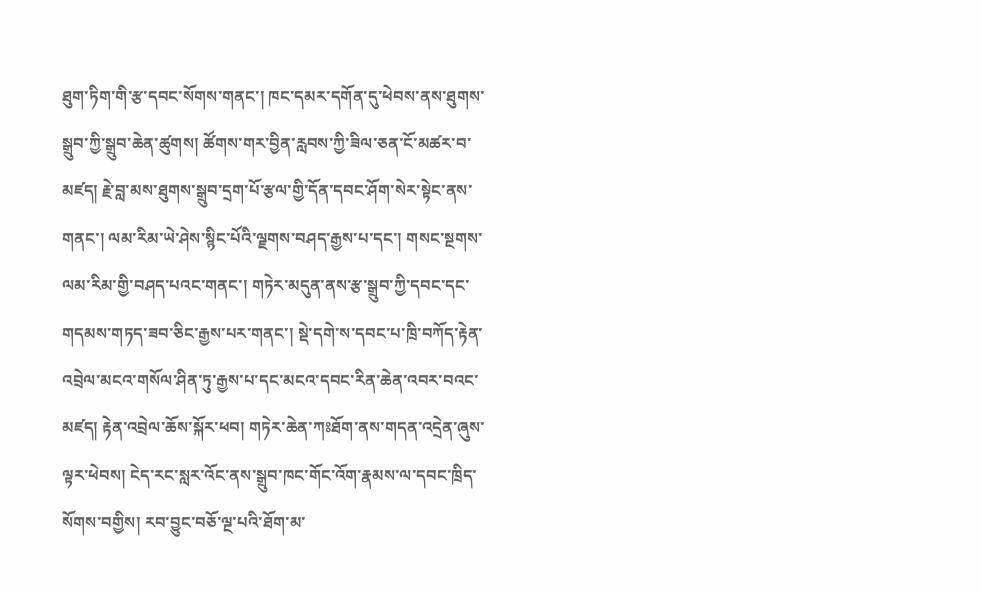ཐུག་ཏིག་གི་རྩ་དབང་སོགས་གནང་། ཁང་དམར་དགོན་དུ་ཕེབས་ནས་ཐུགས་སྒྲུབ་ཀྱི་སྒྲུབ་ཆེན་ཚུགས། ཚོགས་གར་བྱིན་རླབས་ཀྱི་ཟིལ་ཅན་ངོ་མཚར་བ་མཛད། རྗེ་བླ་མས་ཐུགས་སྒྲུབ་དྲག་པོ་རྩལ་གྱི་དོན་དབང་ཤོག་སེར་སྟེང་ནས་གནང་། ལམ་རིམ་ཡེ་ཤེས་སྙིང་པོའི་ལྗགས་བཤད་རྒྱས་པ་དང་། གསང་སྔགས་ལམ་རིམ་གྱི་བཤད་པའང་གནང་། གཏེར་མདུན་ནས་རྩ་སྒྲུབ་ཀྱི་དབང་དང་གདམས་གཏད་ཟབ་ཅིང་རྒྱས་པར་གནང་། སྡེ་དགེ་ས་དབང་པ་ཁྲི་བཀོད་རྟེན་འབྲེལ་མངའ་གསོལ་ཤིན་ཏུ་རྒྱས་པ་དང་མངའ་དབང་རིན་ཆེན་འབར་བའང་མཛད། རྟེན་འབྲེལ་ཆོས་སྐོར་ཕབ། གཏེར་ཆེན་ཀཿཐོག་ནས་གདན་འདྲེན་ཞུས་ལྟར་ཕེབས། ངེད་རང་སླར་འོང་ནས་སྒྲུབ་ཁང་གོང་འོག་རྣམས་ལ་དབང་ཁྲིད་སོགས་བགྱིས། རབ་བྱུང་བཅོ་ལྔ་པའི་ཐོག་མ་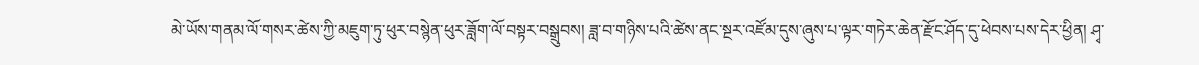མེ་ཡོས་གནམ་ལོ་གསར་ཚེས་ཀྱི་མཇུག་ཏུ་ཕུར་བསྙེན་ཕུར་ཟློག་ལོ་བསྟར་བསྒྲུབས། ཟླ་བ་གཉིས་པའི་ཚེས་ནང་སྔར་འཛོམ་དུས་ཞུས་པ་ལྟར་གཏེར་ཆེན་རྫོང་ཤོད་དུ་ཕེབས་པས་དེར་ཕྱིན། ཤྭ་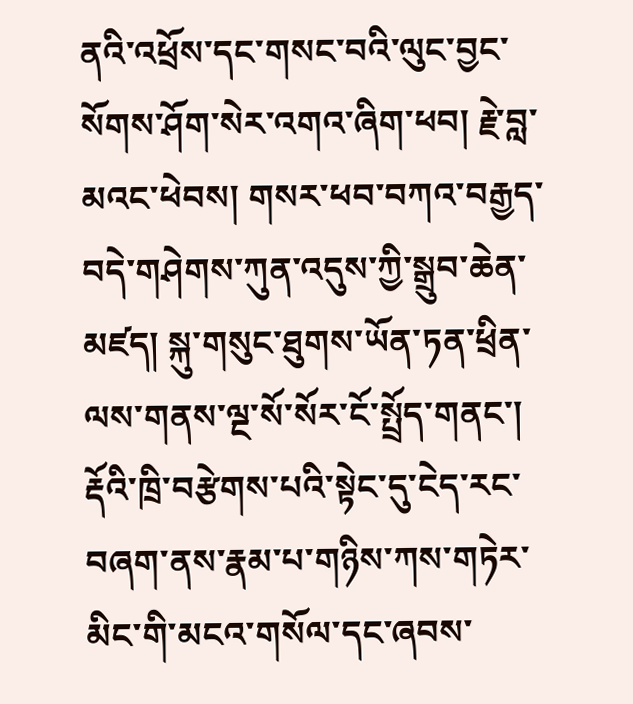ནའི་འཕྲོས་དང་གསང་བའི་ལུང་བྱང་སོགས་ཤོག་སེར་འགའ་ཞིག་ཕབ། རྗེ་བླ་མའང་ཕེབས། གསར་ཕབ་བཀའ་བརྒྱད་བདེ་གཤེགས་ཀུན་འདུས་ཀྱི་སྒྲུབ་ཆེན་མཛད། སྐུ་གསུང་ཐུགས་ཡོན་ཏན་ཕྲིན་ལས་གནས་ལྔ་སོ་སོར་ངོ་སྤྲོད་གནང་། རྡོའི་ཁྲི་བརྩེགས་པའི་སྟེང་དུ་ངེད་རང་བཞག་ནས་རྣམ་པ་གཉིས་ཀས་གཏེར་མིང་གི་མངའ་གསོལ་དང་ཞབས་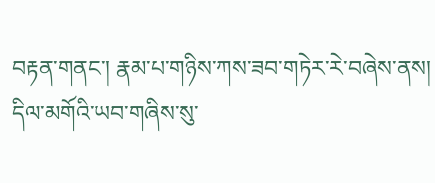བརྟན་གནང་། རྣམ་པ་གཉིས་ཀས་ཟབ་གཏེར་རེ་བཞེས་ནས། དིལ་མགོའི་ཡབ་གཞིས་སུ་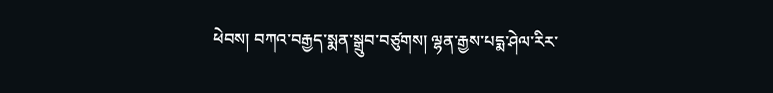ཕེབས། བཀའ་བརྒྱད་སྨན་སྒྲུབ་བཙུགས། ལྷན་རྒྱས་པདྨ་ཤེལ་རིར་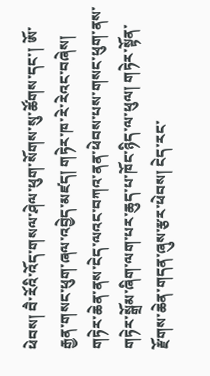ཕེབས། བཻ་རོའི་འོད་གསལ་ཤེལ་ཕུག་སོགས་སུ་ཚོགས་དང་། ཨོ་རྒྱན་གསང་ཕུག་ཞལ་འབྱེད་མཛད། གཏེར་ཁ་རེ་རེའང་བཞེས། གཏེར་ཆེན་ནས་ངེད་ལའང་བཀའ་ནན་ཕེབས་པས་གསང་ཕུག་ནས་གཏེར་སྒྲོམ་ཞིག་ལག་པར་ཆུད་པ་ཁོང་ཉིད་ལ་ཕུལ། གཏེར་སྟོན་རྫོགས་ཆེན་གདན་ཞུས་རྩར་ཕེབས། ངེད་རང་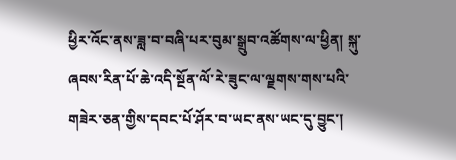ཕྱིར་འོང་ནས་ཟླ་བ་བཞི་པར་བུམ་སྒྲུབ་འཚོགས་ལ་ཕྱིན། སྐུ་ཞབས་རིན་པོ་ཆེ་འདི་སྔོན་ལོ་རེ་ཟུང་ལ་ལྗགས་གས་པའི་གཟེར་ཅན་གྱིས་དབང་པོ་ཤོར་བ་ཡང་ནས་ཡང་དུ་བྱུང་།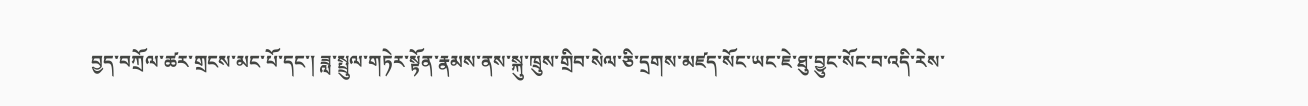བྱད་བཀྲོལ་ཚར་གྲངས་མང་པོ་དང་། ཟླ་སྤྲུལ་གཏེར་སྟོན་རྣམས་ནས་སྐུ་ཁྲུས་གྲིབ་སེལ་ཅི་དྲགས་མཛད་སོང་ཡང་ཇེ་ཐུ་བྱུང་སོང་བ་འདི་རེས་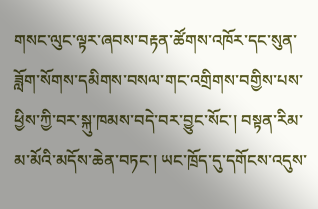གསང་ལུང་ལྟར་ཞབས་བརྟན་ཚོགས་འཁོར་དང་སུན་ཟློག་སོགས་དམིགས་བསལ་གང་འགྲིགས་བགྱིས་པས་ཕྱིས་ཀྱི་བར་སྐུ་ཁམས་བདེ་བར་བྱུང་སོང་། བསྟན་རིམ་མ་མོའི་མདོས་ཆེན་བཏང་། ཡང་ཁྲོད་དུ་དགོངས་འདུས་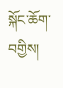སྐོང་ཆོག་བགྱིས།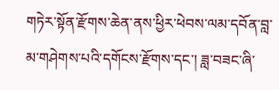གཏེར་སྟོན་རྫོགས་ཆེན་ནས་ཕྱིར་ཕེབས་ལམ་དབོན་བླ་མ་གཤེགས་པའི་དགོངས་རྫོགས་དང་། ཟླ་བཟང་ཞི་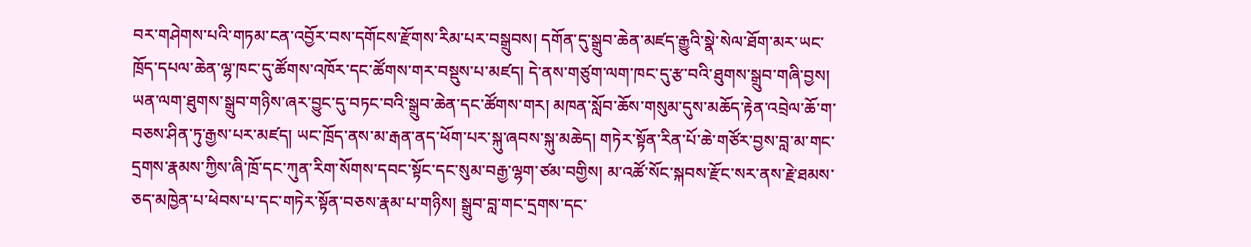བར་གཤེགས་པའི་གཏམ་ངན་འབྱོར་བས་དགོངས་རྫོགས་རིམ་པར་བསྒྲུབས། དགོན་དུ་སྒྲུབ་ཆེན་མཛད་རྒྱུའི་སྣེ་སེལ་ཐོག་མར་ཡང་ཁྲོད་དཔལ་ཆེན་ལྷ་ཁང་དུ་ཚོགས་འཁོར་དང་ཚོགས་གར་བསྡུས་པ་མཛད། དེ་ནས་གཙུག་ལག་ཁང་དུ་རྩ་བའི་ཐུགས་སྒྲུབ་གཞི་བྱས། ཡན་ལག་ཐུགས་སྒྲུབ་གཉིས་ཞར་བྱུང་དུ་བཏང་བའི་སྒྲུབ་ཆེན་དང་ཚོགས་གར། མཁན་སློབ་ཆོས་གསུམ་དུས་མཆོད་རྟེན་འབྲེལ་ཆོ་ག་བཅས་ཤིན་ཏུ་རྒྱས་པར་མཛད། ཡང་ཁྲོད་ནས་མ་རྒན་ནད་ཕོག་པར་སྐུ་ཞབས་སྐུ་མཆེད། གཏེར་སྟོན་རིན་པོ་ཆེ་གཙོར་བྱས་བླ་མ་གང་དྲགས་རྣམས་ཀྱིས་ཞི་ཁྲོ་དང་ཀུན་རིག་སོགས་དབང་སྟོང་དང་སུམ་བརྒྱ་ལྷག་ཙམ་བགྱིས། མ་འཚོ་སོང་སྐབས་རྫོང་སར་ནས་རྗེ་ཐམས་ཅད་མཁྱེན་པ་ཕེབས་པ་དང་གཏེར་སྟོན་བཅས་རྣམ་པ་གཉིས། སྒྲུབ་བླ་གང་དྲགས་དང་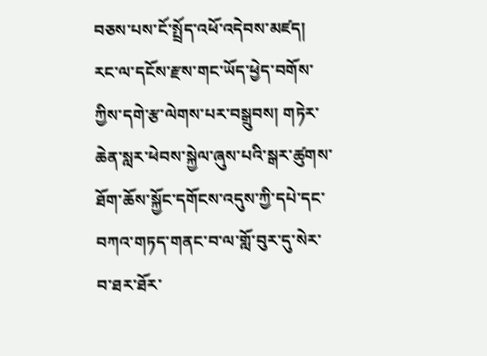བཅས་པས་ངོ་སྤྲོད་འཕོ་འདེབས་མཛད། རང་ལ་དངོས་རྫས་གང་ཡོད་ཕྱེད་བགོས་ཀྱིས་དགེ་རྩ་ལེགས་པར་བསྒྲུབས། གཏེར་ཆེན་སླར་ཕེབས་སྐྱེལ་ཞུས་པའི་སྒར་ཚུགས་ཐོག་ཆོས་སྐྱོང་དགོངས་འདུས་ཀྱི་དཔེ་དང་བཀའ་གཏད་གནང་བ་ལ་གློ་བུར་དུ་སེར་བ་ཐར་ཐོར་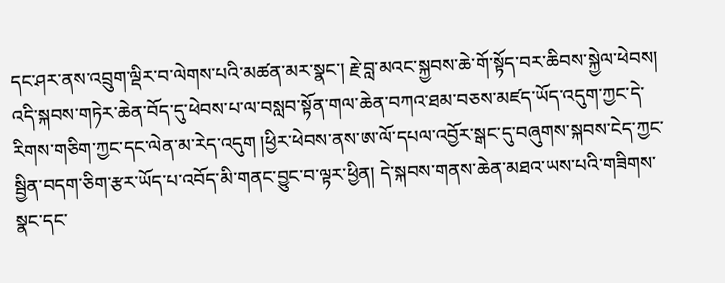དང་ཤར་ནས་འབྲུག་ལྡིར་བ་ལེགས་པའི་མཚན་མར་སྣང་། རྗེ་བླ་མའང་སྐྱབས་ཆེ་གོ་སྟོད་བར་ཆིབས་སྐྱེལ་ཕེབས། འདི་སྐབས་གཏེར་ཆེན་བོད་དུ་ཕེབས་པ་ལ་བསླབ་སྟོན་གལ་ཆེན་བཀའ་ཐམ་བཅས་མཛད་ཡོད་འདུག་ཀྱང་དེ་རིགས་གཅིག་ཀྱང་དང་ལེན་མ་རེད་འདུག །ཕྱིར་ཕེབས་ནས་ཨ་ལོ་དཔལ་འབྱོར་སྒང་དུ་བཞུགས་སྐབས་ངེད་ཀྱང་སྦྱིན་བདག་ཅིག་རྩར་ཡོད་པ་འབོད་མི་གནང་བྱུང་བ་ལྟར་ཕྱིན། དེ་སྐབས་གནས་ཆེན་མཐའ་ཡས་པའི་གཟིགས་སྣང་དང་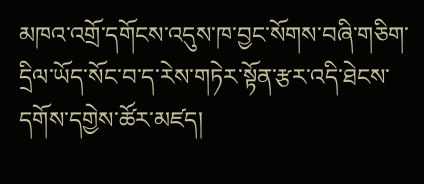མཁའ་འགྲོ་དགོངས་འདུས་ཁ་བྱང་སོགས་བཞི་གཅིག་དྲིལ་ཡོད་སོང་བ་ད་རེས་གཏེར་སྟོན་རྩར་འདི་ཐེངས་དགོས་དགྱེས་ཚོར་མཛད།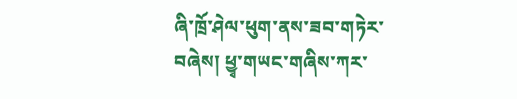ཞི་ཁྲོ་ཤེལ་ཕུག་ནས་ཟབ་གཏེར་བཞེས། ཕྱྭ་གཡང་གཞིས་ཀར་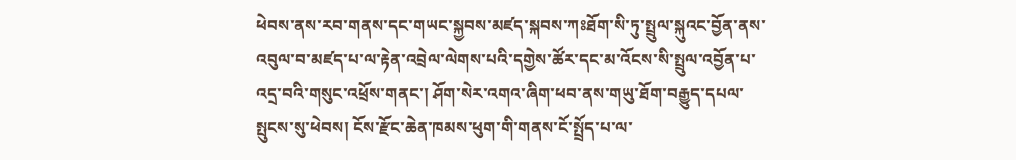ཕེབས་ནས་རབ་གནས་དང་གཡང་སྐྱབས་མཛད་སྐབས་ཀཿཐོག་སི་ཏུ་སྤྲུལ་སྐུའང་བྱོན་ནས་འབུལ་བ་མཛད་པ་ལ་རྟེན་འབྲེལ་ལེགས་པའི་དགྱེས་ཚོར་དང་མ་འོངས་སི་སྤྲུལ་འབྱོན་པ་འདྲ་བའི་གསུང་འཕྲོས་གནང་། ཤོག་སེར་འགའ་ཞིག་ཕབ་ནས་གཡུ་ཐོག་བརྒྱུད་དཔལ་སྤུངས་སུ་ཕེབས། ངོས་རྫོང་ཆེན་ཁམས་ཕུག་གི་གནས་ངོ་སྤྲོད་པ་ལ་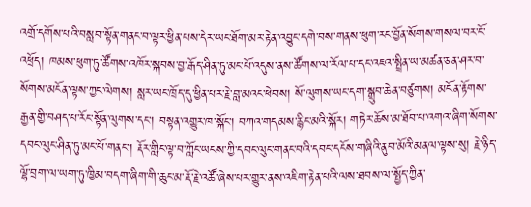འགྲོ་དགོས་པའི་བསླབ་སྟོན་གནང་བ་ལྟར་ཕྱིན་པས་དེར་ཡང་ཐོག་མར་རྟེན་འབྱུང་དགེ་བས་གནས་ཕུག་རང་བྱོན་སོགས་གསལ་བར་ངོ་འཕྲོད། ཁམས་ཕུག་ཏུ་ཚོགས་འཁོར་སྐབས་བྱ་རྒོད་ཤིན་ཏུ་མང་པོ་འདུས་ནས་ཚོགས་ལ་རོལ་པ་དང་འཇའ་སྤྲིན་ཡ་མཚན་ཅན་ཤར་བ་སོགས་མངོན་ལྟས་ཀྱང་ལེགས། སླར་ཡང་ཁྲོད་དུ་ཕྱིན་པར་རྗེ་བླ་མའང་ཕེབས། སོ་ལུགས་ཡང་དག་སྒྲུབ་ཆེན་བཙུགས། མངོན་རྟོགས་རྒྱན་གྱི་བཤད་པ་རོང་སྟོན་ལུགས་དང་། བསྟན་འགྱུར་ཁ་སྐོང་། བཀའ་གདམས་རྙིང་མའི་སྐོར། གཏེར་ཆོས་མ་ཐོབ་པ་འགའ་ཞིག་སོགས་དབང་ལུང་ཤིན་ཏུ་མང་པོ་གནང་། རྡོར་གླིང་ལྟ་བ་ཀློང་ཡངས་ཀྱི་དབང་ལུང་གནང་བའི་དབང་དངོས་གཞིའི་ནུབ་མོའི་མནལ་ལྟས་སུ། རྗེ་ཉིད་ལྷོ་བྲག་ལ་ཡག་ཏུ་ཁྱིམ་བདག་ཞིག་གི་ཆུང་མ་རྡོ་རྗེ་འཚོ་ཞེས་པར་གྱུར་ནས་འཇིག་རྟེན་པའི་ལས་ཐབས་ལ་སྤྱོད་ཀྱིན་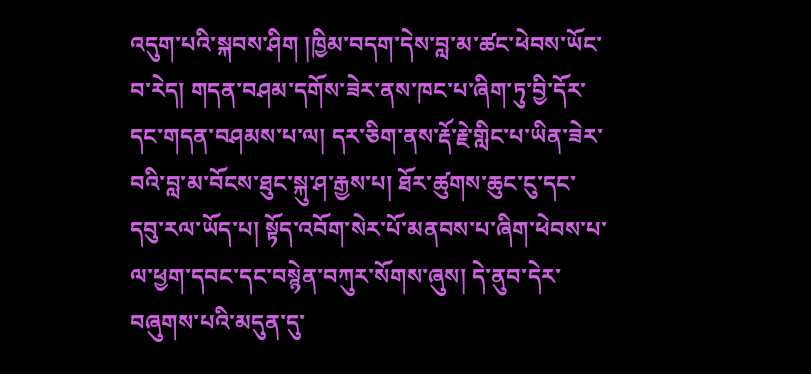འདུག་པའི་སྐབས་ཤིག །ཁྱིམ་བདག་དེས་བླ་མ་ཚང་ཕེབས་ཡོང་བ་རེད། གདན་བཤམ་དགོས་ཟེར་ནས་ཁང་པ་ཞིག་ཏུ་བྱི་དོར་དང་གདན་བཤམས་པ་ལ། དར་ཅིག་ནས་རྡོ་རྗེ་གླིང་པ་ཡིན་ཟེར་བའི་བླ་མ་བོངས་ཐུང་སྐུ་ཤ་རྒྱས་པ། ཐོར་ཚུགས་ཆུང་ངུ་དང་དབུ་རལ་ཡོད་པ། སྟོད་འབོག་སེར་པོ་མནབས་པ་ཞིག་ཕེབས་པ་ལ་ཕྱག་དབང་དང་བསྙེན་བཀུར་སོགས་ཞུས། དེ་ནུབ་དེར་བཞུགས་པའི་མདུན་དུ་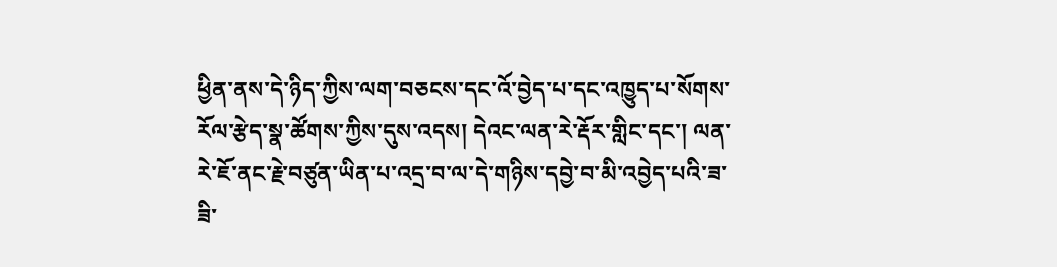ཕྱིན་ནས་དེ་ཉིད་ཀྱིས་ལག་བཅངས་དང་འོ་བྱེད་པ་དང་འཁྱུད་པ་སོགས་རོལ་རྩེད་སྣ་ཚོགས་ཀྱིས་དུས་འདས། དེའང་ལན་རེ་རྡོར་གླིང་དང་། ལན་རེ་ཇོ་ནང་རྗེ་བཙུན་ཡིན་པ་འདྲ་བ་ལ་དེ་གཉིས་དབྱེ་བ་མི་འབྱེད་པའི་ཟ་ཟི་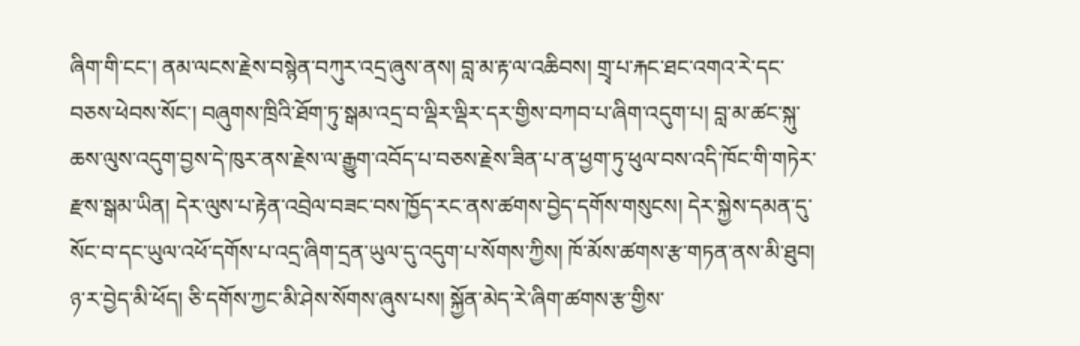ཞིག་གི་ངང་། ནམ་ལངས་རྗེས་བསྙེན་བཀུར་འདྲ་ཞུས་ནས། བླ་མ་རྟ་ལ་འཆིབས། གྲྭ་པ་རྐང་ཐང་འགའ་རེ་དང་བཅས་ཕེབས་སོང་། བཞུགས་ཁྲིའི་ཐོག་ཏུ་སྒམ་འདྲ་བ་ལྡིར་ལྡིར་དར་གྱིས་བཀབ་པ་ཞིག་འདུག་པ། བླ་མ་ཚང་སྐུ་ཆས་ལུས་འདུག་བྱས་དེ་ཁུར་ནས་རྗེས་ལ་རྒྱུག་འབོད་པ་བཅས་རྗེས་ཟིན་པ་ན་ཕྱག་ཏུ་ཕུལ་བས་འདི་ཁོང་གི་གཏེར་རྫས་སྒམ་ཡིན། དེར་ལུས་པ་རྟེན་འབྲེལ་བཟང་བས་ཁྱོད་རང་ནས་ཚགས་བྱེད་དགོས་གསུངས། དེར་སྐྱེས་དམན་དུ་སོང་བ་དང་ཡུལ་འཕོ་དགོས་པ་འདྲ་ཞིག་དྲན་ཡུལ་དུ་འདུག་པ་སོགས་ཀྱིས། ཁོ་མོས་ཚགས་རྩ་གཏན་ནས་མི་ཐུབ། ཉ་ར་བྱེད་མི་ཕོད། ཅི་དགོས་ཀྱང་མི་ཤེས་སོགས་ཞུས་པས། སྐྱོན་མེད་རེ་ཞིག་ཚགས་རྩ་གྱིས་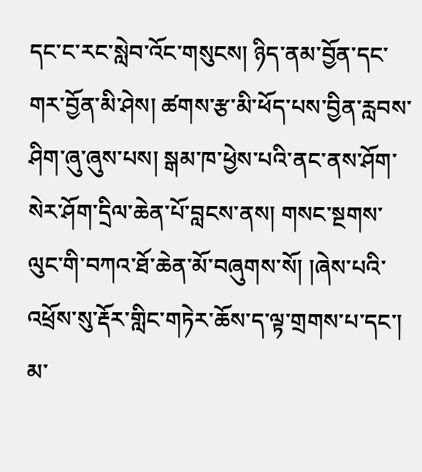དང་ང་རང་སླེབ་འོང་གསུངས། ཉིད་ནམ་བྱོན་དང་གར་བྱོན་མི་ཤེས། ཚགས་རྩ་མི་ཕོད་པས་བྱིན་རླབས་ཤིག་ཞུ་ཞུས་པས། སྒམ་ཁ་ཕྱེས་པའི་ནང་ནས་ཤོག་སེར་ཤོག་དྲིལ་ཆེན་པོ་བླངས་ནས། གསང་སྔགས་ལུང་གི་བཀའ་ཐོ་ཆེན་མོ་བཞུགས་སོ། །ཞེས་པའི་འཕྲོས་སུ་རྡོར་གླིང་གཏེར་ཆོས་ད་ལྟ་གྲགས་པ་དང་། མ་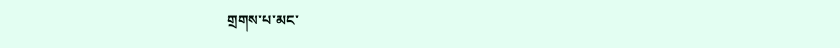གྲགས་པ་མང་